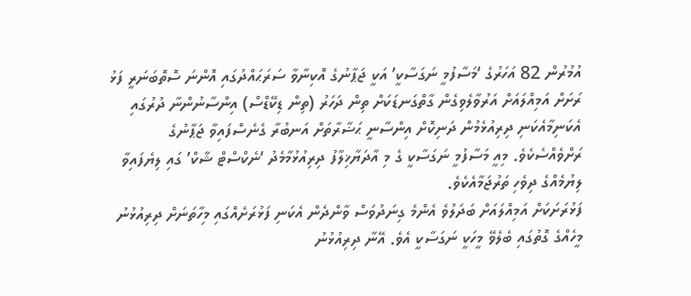އުމުރުން 82 އަހަރުގެ ‘މަސާފުމީ ނަގަސާކީ’ އަކީ ޖަޕާނުގެ އޮކިނާވާ ސަރަޙައްދުގައި އޮންނަ ސޮތޮބަނަރީ ފަޅު ރަށަށް އަމިއްލައަށް އަރުވާލެވިގެން ގާތްގަނޑަކަށް ތިން ދަހަރު (ތިން ޑިކޭޑްސް) އިންސާނުންނާ ދުރުގައި އެކަނިމާއެކަނި ދިރިއުޅެމުން ދަނިކޮށް އިންސާނީ ޙަޟާރާތަށް އަނބުރާ ގެނެސްފައިވާ ޖަޕާނުގެ ރަށްވެއްސެކެވެ. މިއީ މަސާފުމީ ނަގަސާކީ ގެ މި އާދަޔާޚިލާފު ދިރިއުޅުމާމެދު ‘ނެކްސްޓް ޝާކް’ ގައި ލިޔެފައިވާ ލިޔުމެއްގެ ދިވެހި ތަރުޖަމާއެކެވެ.
ފަޅުރަށަކަށް އަމިއްލައަށް ބަދަލުވެ އެންމެ ގިނަދުވަސް ވާންދެން އެކަނި ފަޅުރަށެއްގައި މިހާތަނަށް ދިރިއުޅުނު މީހެއްގެ ގޮތުގައި ބެލެވޭ މީހަކީ ނަގަސާކީ އެވެ. އޭނާ ދިރިއުޅުނު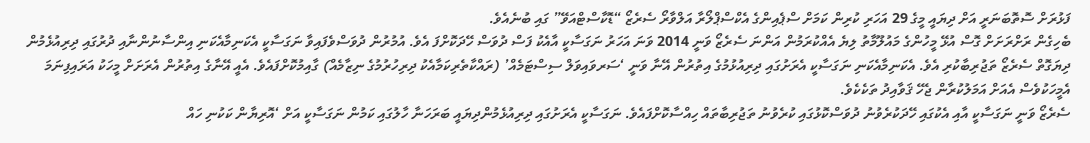ފަޅުރަށް ސޮތޮބަނަރީ އަށް ދިޔައީ މީގެ 29 އަހަރި ކުރިން ކަމަށް ސްޕެއިންގެ އެކްސްޕްލޯރާ އަލްވާރޯ ސެރެޒޯ “ޑޮކާސްޓްއަވޭ” ގައި ބުނެއެވެ.
ބެހިގެން ރަށްރަށަށް ގޮސް އުޅޭ މީހުންގެ މައުލޫމާތު ލިޔެ އެއްކުރަމުން އަންނަ ސެރެޒޯ ވަނީ 2014 ވަނަ އަހަރު ނަގަސާކީ އާއެކު ފަސް ދުވަސް ހޭދަކޮށްފަ އެވެ. އުމުރުން ދުވަސްވެފައިވާ ނަގަސާކީ އެކަނިމާއެކަނި އިންސާނުންނާއި ދުރުގައި ދިރިއުޅެމުން ދިޔަގޮތް ސެރެޒޯ ތަޖުރިބާކުރި އެވެ. އެކަނިމާއެކަނި ނަގަސާކީ އެރަށުގައި ދިރިއުޅުމުގެ އިތުރުން އޭނާ ވަނީ ‘ސަރވައިވަލް ސިސްޓަމެއް’ (ރައްކާތެރިކަމާއެކު ދިރިހުރުމުގެ ނިޒާމެއް) ގާއިމުކޮށްފައެވެ. އެއީ އޭނާގެ އިތުރުން އެރަށަށް މީހަކު އަރައިފިނަމަ އެމީހަކުވެސް އެއަށް އަމަލުކުރާން ޖެހޭ ޤަވާއިދު ތަކެކެވެ.
ސެރެޒޯ ވަނީ ނަގަސާކީ އާއި އެކުގައި ހޭދަކުރެވުނު ދުވަސްކޮޅުގައި ކުރެވުނު ތަޖުރިބާތައް ހިއްސާކޮށްފައެވެ. ނަގަސާކީ އެރަށުގައި ދިރިއުޅެމުންދިޔައީ ބަރަހަނާ ހާލުގައި ކަމުން ނަގަސާކީ އަށް ‘އޮރިޔާން ކަކުނި ހައް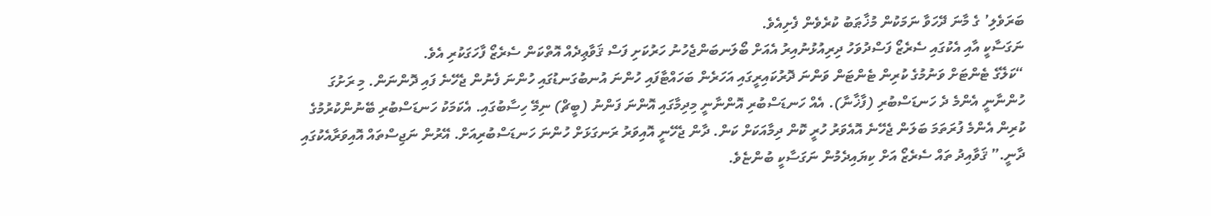ބަރަވެލި’ ގެ މާނަ ދޭހަވާ ނަމަކުން މުޚާޠަބު ކުރެވެން ފެށިއެވެ.
ނަގަސާކީ އާއި އެކުގައި ސެރެޒޯ ފަސްދުވަހު ދިރިއުޅުނުއިރު އެއަށް ބޯލަނބަންޖެހުނު ހަރުކަށި ފަސް ޤަވާޢިދެއް އޮތްކަން ސެރެޒޯ ފާހަގަކުރި އެވެ.
“ކަލޭގެ ޓެންޓަށް ވަނުމުގެ ކުރިން ޓެންޓަން ވަންނަ ދޮރުކައިރީގައި އަހަރެން ބަހައްޓާފައި ހުންނަ އުނބުގަނޑުގައި ހުންނަ ފެނުން ޖެހޭނެ ފައި ދޮންނަން. މި ރަށުގަ ހުންނާނީ އެންމެ ދެ ހަނޑަސްބުރި (ފާޚާނާ). އެއް ހަނޑަސްބުރި އޮންނާނީ މިދިމާގައި އޮންނަ ފަންނު (ބީޗް) ނިމޭ ހިސާބުގައި. އެކަމަކު ހަނޑަސްބުރި ބޭނުންކުރުމުގެ ކުރިން އެންމެ ފުރަތަމަ ބަލަން ޖެހޭނެ އޮއެވަރު ހުރީ ކޮން ދިމާއަކަށް ކަން. ދާން ޖެހޭނީ އޮއިވަރު ރަނގަޅަށް ހުންނަ ހަނޑަސްބުރިއަށް. އޭރުން ނަޖިސްތައް އޮއިވަރާއެކުގައި ދާނީ.” ޤަވާއިދު ތައް ސެރެޒޯ އަށް ކިޔައިދެމުން ނަގަސާކީ ބުންޏެވެ.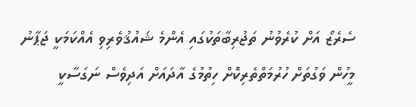ސެރެޒޯ އަށް ކުރެވުނު ތަޖުރިބާތަކުގައި އެންމެ ޝައުޤުވެރިވި އެއްކަމަކީ ޖަޕާނު މީހުން ވަގުތަށް ހުރުމަތްތެރިކޮށް ހިތުމުގެ އާދައަށް އަދިވެސް ނަގަސާކީ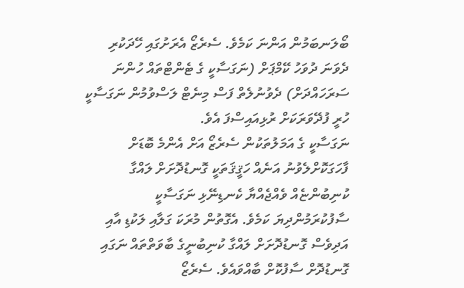ބޯލަނބަމުން އަންނަ ކަމެވެ. ސެރެޒޯ އެރަށުގައި ހޭދަކުރި ދެވަނަ ދުވަހު ކޭމްޕަށް (ނަގަސާކީ ގެ ޓެންޓްތައް ހުންނަ ސަރަހައްދަށް) ދެވުނުލެތް ފަސް މިނެޓް ލަސްވުމުން ނަގަސާކީ ހުރީ ފުދޭވަރަކަށް ރުޅިއައިސްފަ އެވެ.
ނަގަސާކީ ގެ އަމަލުތަކުން ސެރެޒޯ އަށް އެންމެ ބޮޑަށް ފާހަގަކޮށްލެވުނު އަނެއް ހަޤީޤަތަކީ ގޮނޑުދޮށަށް ލައްގާ ކުނިބުންޏެއް ވެއްޖެއްޔާ ކެނޑިނޭޅި ނަގަސާކީ ސާފުކުރަމުންދިޔަ ކަމެވެ. އެގޮތުން މުރަކަ ގަލާއި ލަކުޑި އާއި އަދިވެސް ގޮނޑުދޮށަށް ލައްގާ ކުނިބުނީގެ ބާވަތްތައް ނަގައި ގޮނޑުދޮށް ސާފުކޮށް ބާއްވައެވެ. ސެރެޒޯ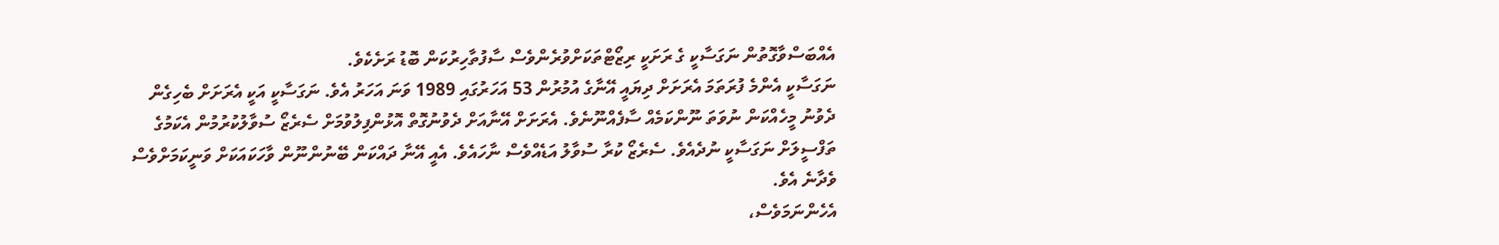އެއްބަސްވާގޮތުން ނަގަސާކީ ގެ ރަށަކީ ރިޒޯޓްތަކަށްވުރެންވެސް ސާފުތާހިރުކަން ބޮޑު ރަށެކެވެ.
ނަގަސާކީ އެންމެ ފުރަތަމަ އެރަށަށް ދިޔައީ އޭނާގެ އުމުރުން 53 އަހަރުގައި 1989 ވަނަ އަހަރު އެވެ. ނަގަސާކީ އަކީ އެރަށަށް ބެހިގެން ދެވުނު މީހެއްކަން ނުވަތަ ނޫންކަމެއް ސާފެއްނޫނެވެ. އެރަށަށް އޭނާއަށް ދެވުނުގޮތް އޮޅުންފިލުވުމަށް ސެރެޒޯ ސުވާލުކުރުމުން އެކަމުގެ ތަފްސީލަށް ނަގަސާކީ ނުދެއެވެ. ސެރެޒޯ ކުރާ ސުވާލު އަޑެއްވެސް ނާހައެވެ. އެއީ އޭނާ ދައްކަން ބޭނުންނޫން ވާހަކައަކަށް ވަނީކަމަށްވެސް ވެދާނެ އެވެ.
އެހެންނަމަވެސް،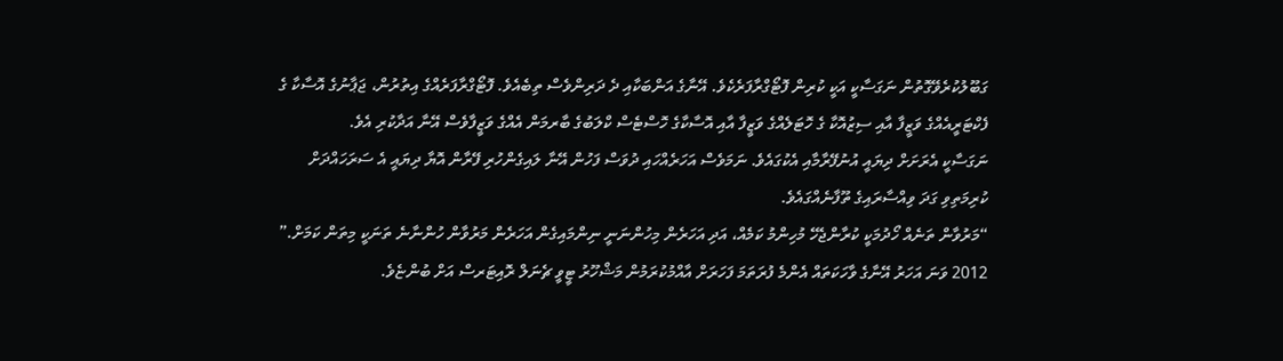ގަބޫލުކުރެވޭގޮތުން ނަގަސާކީ އަކީ ކުރިން ފޮޓޯގްރާފަރެކެވެ. އޭނާގެ އަންބަކާއި ދެ ދަރިންވެސް ތިބެއެވެ. ފޮޓޯގްރާފަރެއްގެ އިތުރުން، ޖަޕާނުގެ އޮސާކާ ގެ ފެކްޓަރީއެއްގެ ވަޒީފާ އާއި ސިޒުއޮކާ ގެ ހޮޓަލެއްގެ ވަޒީފާ އާއި އޮސާކާގެ ހޮސްޓެސް ކްލަބުގެ ބާރމަން އެއްގެ ވަޒީފާވެސް އޭނާ އަދާކުރި އެވެ.
ނަގަސާކީ އެރަށަށް ދިޔައީ އުނުފޭރާމާއި އެކުގައެވެ. ނަމަވެސް އަހަރެއްހައި ދުވަސް ފަހުން އޭނާ ލައިގެންހުރި ފޭރާން އޮޔާ ދިޔައީ އެ ސަރަހައްދަށް ކުރިމަތިވި ގަދަ ވިއްސާރައިގެ ތޫފާނެއްގައެވެ.
“މަރުވާން ތަނެއް ހޯދުމަކީ ކުރާންޖެހޭ މުހިންމު ކަމެއް، އަދި އަހަރެން މިހުންނަނީ ނިންމައިގެން އަހަރެން މަރުވާން ހުންނާނެ ތަނަކީ މިތަން ކަމަށް.” 2012 ވަނަ އަހަރު އޭނާގެ ވާހަކަތައް އެންމެ ފުރަތަމަ ފަހަރަށް އާއްމުކުރަމުން މަޝްހޫރު ޓީވީ ޗެނަލް ރޮއިޓަރސް އަށް ބުންޏެވެ.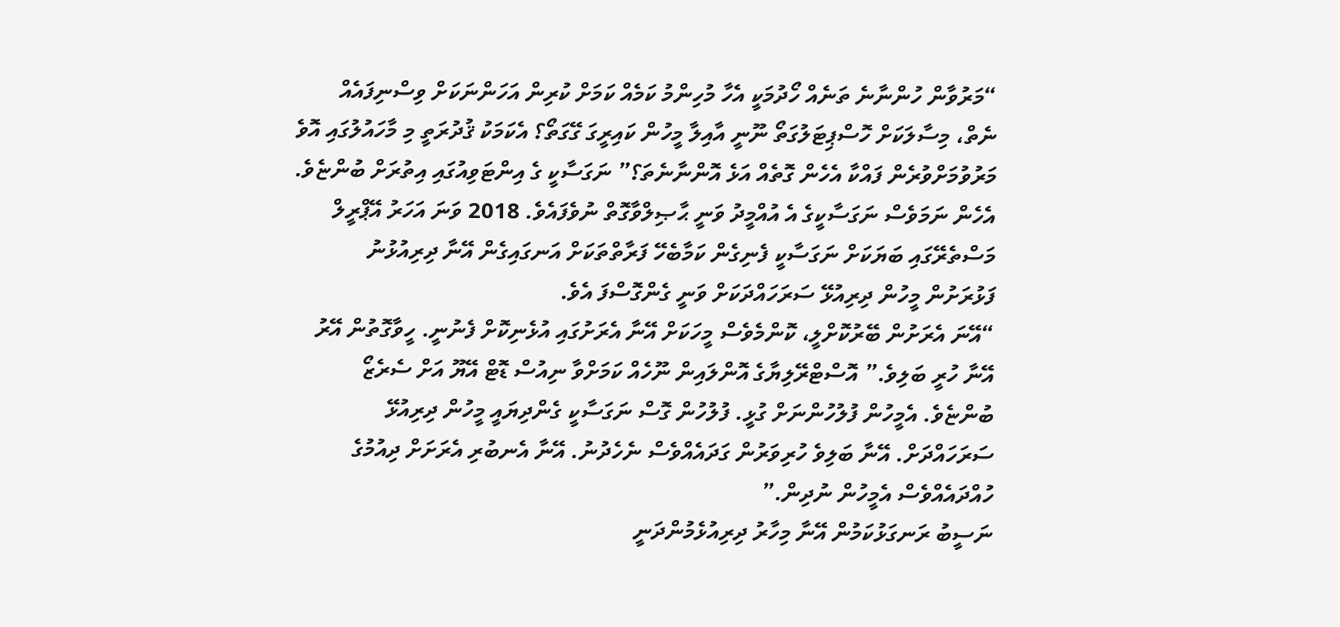“މަރުވާން ހުންނާނެ ތަނެއް ހޯދުމަކީ އެހާ މުހިންމު ކަމެއް ކަމަށް ކުރިން އަހަންނަކަށް ވިސްނިފައެއް ނެތް، މިސާލަކަށް ހޮސްޕިޓަލުގަތޯ ނޫނީ އާއިލާ މީހުން ކައިރީގަ ގޭގަތޯ؟ އެކަމަކު ޤުދުރަތީ މި މާހައުލުގައި އޮވެ މަރުވުމަށްވުރެން ފައްކާ އެހެން ގޮތެއް އަޅެ އޮންނާނެތަ؟” ނަގަސާކީ ގެ އިންޓަވިއުގައި އިތުރަށް ބުންޏެވެ.
އެހެން ނަމަވެސް ނަގަސާކީގެ އެ އުއްމީދު ވަނީ ޙާޞިލްވާގޮތް ނުވެފައެވެ. 2018 ވަނަ އަހަރު އޭޕްރީލް މަސްތެރޭގައި ބަޔަކަށް ނަގަސާކީ ފެނިގެން ކަމާބެހޭ ފަރާތްތަކަށް އަނގައިގެން އޭނާ ދިރިއުޅުނު ފަޅުރަށުން މީހުން ދިރިއުޅޭ ސަރަހައްދަކަށް ވަނީ ގެންގޮސްފަ އެވެ.
“އޭނަ އެރަށުން ބޭރުކޮށްލީ، ކޮންމެވެސް މީހަކަށް އޭނާ އެރަށުގައި އުޅެނިކޮށް ފެނުނީ. ހީވާގޮތުން އޭރު އޭނާ ހުރީ ބަލިވެ.” އޮސްޓްރޭލިޔާގެ އޮންލައިން ނޫހެއް ކަމަށްވާ ނިއުސް ޑޮޓް އޭޔޫ އަށް ސެރެޒޯ ބުންޏެވެ. އެމީހުން ފުލުހުންނަށް ގުޅީ. ފުލުހުން ގޮސް ނަގަސާކީ ގެންދިޔައީ މީހުން ދިރިއުޅޭ ސަރަހައްދަށް. އޭނާ ބަލިވެ ހުރިވަރުން ގަދައެއްވެސް ނެހެދުނު. އޭނާ އެނބުރި އެރަށަށް ދިއުމުގެ ހުއްދައެއްވެސް އެމީހުން ނުދިން.”
ނަސީބު ރަނގަޅުކަމުން އޭނާ މިހާރު ދިރިއުޅެމުންދަނީ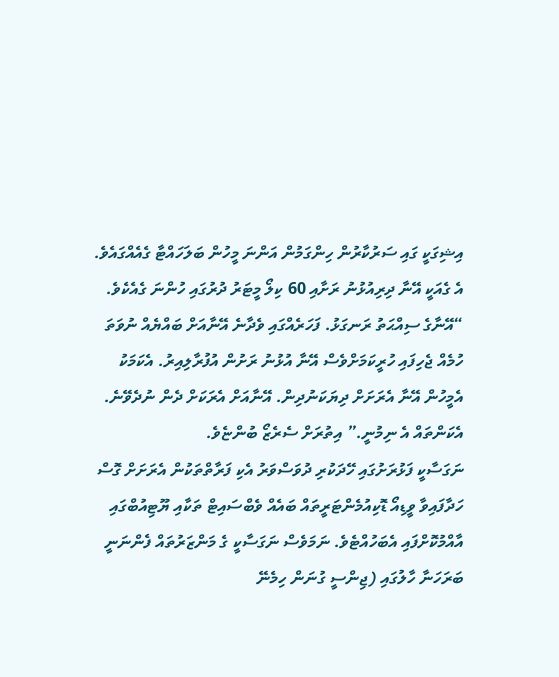އިޝިގަކީ ގައި ސަރުކާރުން ހިންގަމުން އަންނަ މީހުން ބަލަހައްޓާ ގެއެއްގައެވެ. އެ ގެއަކީ އޭނާ ދިރިއުޅުނު ރަށާއި 60 ކިލޯ މީޓަރު ދުރުގައި ހުންނަ ގެއެކެވެ.
“އޭނާގެ ސިއްޙަތު ރަނގަޅު. ފަހަރެއްގައި ވެދާނެ އޭނާއަށް ބައްޔެއް ނުވަތަ ހުމެއް ޖެހިފައި ހުރީކަމަށްވެސް އޭނާ އުޅުނު ރަށުން އުފުރާލިއިރު. އެކަމަކު އެމީހުން އޭނާ އެރަށަށް ދިޔަކަނުދިން. އޭނާއަށް އެރަކަށް ދެން ނުދެވޭނެ. އެކަންތައް އެ ނިމުނީ.” އިތުރަށް ސެރެޒޯ ބުންޏެވެ.
ނަގަސާކީ ފަޅުރަށުގައި ހޭދަކުރި ދުވަސްވަރު އެކި ފަރާތްތަކުން އެރަށަށް ގޮސް ހަދާފައިވާ ވީޑިއޯ ޑޮކިއުމެންޓަރީތައް ބައެއް ވެބްސައިޓް ތަކާއި ޔޫޓިއުބްގައި އާއްމުކޮށްފައި އެބަހުއްޓެވެ. ނަމަވެސް ނަގަސާކީ ގެ މަންޒަރުތައް ފެންނަނީ ބަރަހަނާ ހާލުގައި (ޖިންސީ ގުނަން ހިމެނޭ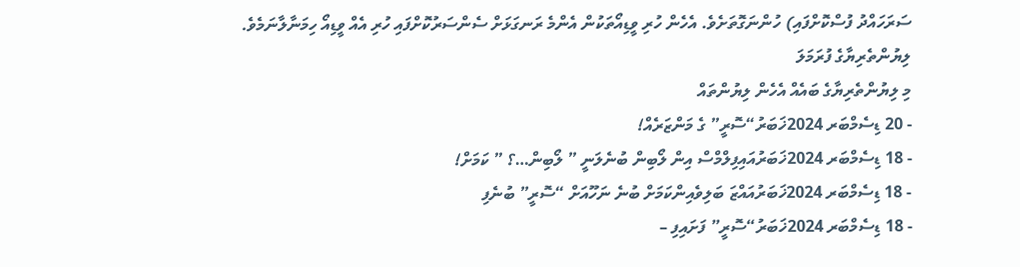ސަރަހައްދު ފުސްކޮށްފައި) ހުންނަގޮތަށެވެ. އެހެން ހުރި ވީޑިއޯތަކުން އެންމެ ރަނގަޅަށް ސެންސަރުކޮށްފައި ހުރި އެއް ވީޑިއޯ ހިމަނާލާނަމެވެ.
ލިޔުންތެރިޔާގެ ފުރަމަލަ
މި ލިޔުންތެރިޔާގެ ބައެއް އެހެން ލިޔުންތައް
- 20 ޑިސެމްބަރ 2024ޚަބަރު“ސޮރީ” ގެ މަންޒަރެއް!
- 18 ޑިސެމްބަރ 2024ޚަބަރުއައިފިލްމްސް އިން ލޯބިން ބުނެލަނީ ” ލޯބިން…؟ ” ކަމަށް!
- 18 ޑިސެމްބަރ 2024ޚަބަރުއައްޒަ ބަލިވެއިންކަމަށް ބުނެ ނަހޫއަށް “ސޮރީ” ބުނެފި
- 18 ޑިސެމްބަރ 2024ޚަބަރު“ސޮރީ” ފަށައިފި –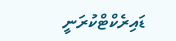ޑައިރެކްޓްކުރަނީ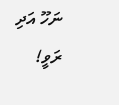ނަހޫ އަދި ރަވީ!